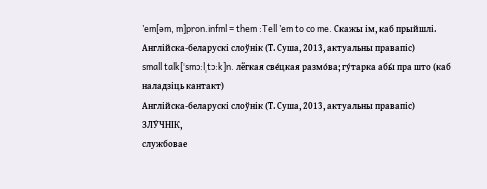’em[əm, m]pron.infml = them :Tell ’em to co me. Скажы ім, каб прыйшлі.
Англійска-беларускі слоўнік (Т. Суша, 2013, актуальны правапіс)
small talk[ˈsmɔ:lˌtɔ:k]n. лёгкая све́цкая размо́ва; гу́тарка абы́ пра што (каб наладзіць кантакт)
Англійска-беларускі слоўнік (Т. Суша, 2013, актуальны правапіс)
ЗЛУ́ЧНІК,
службовае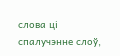слова ці спалучэнне слоў,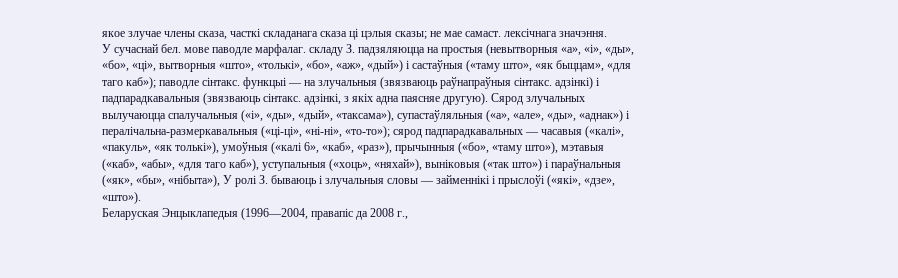якое злучае члены сказа, часткі складанага сказа ці цэлыя сказы; не мае самаст. лексічнага значэння.
У сучаснай бел. мове паводле марфалаг. складу З. падзяляюцца на простыя (невытворныя «а», «і», «ды», «бо», «ці», вытворныя «што», «толькі», «бо», «аж», «дый») і састаўныя («таму што», «як быццам», «для таго каб»); паводле сінтакс. функцыі — на злучальныя (звязваюць раўнапраўныя сінтакс. адзінкі) і падпарадкавальныя (звязваюць сінтакс. адзінкі, з якіх адна паясняе другую). Сярод злучальных вылучаюцца спалучальныя («і», «ды», «дый», «таксама»), супастаўляльныя («а», «але», «ды», «аднак») і пералічальна-размеркавальныя («ці-ці», «ні-ні», «то-то»); сярод падпарадкавальных — часавыя («калі», «пакуль», «як толькі»), умоўныя («калі 6», «каб», «раз»), прычынныя («бо», «таму што»), мэтавыя («каб», «абы», «для таго каб»), уступальныя («хоць», «няхай»), выніковыя («так што») і параўнальныя («як», «бы», «нібыта»), У ролі З. бываюць і злучальныя словы — займеннікі і прыслоўі («які», «дзе», «што»).
Беларуская Энцыклапедыя (1996—2004, правапіс да 2008 г.,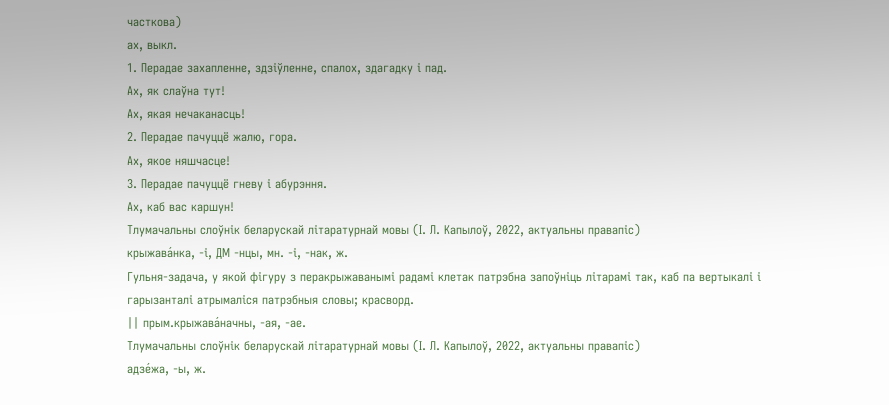часткова)
ах, выкл.
1. Перадае захапленне, здзіўленне, спалох, здагадку і пад.
Ах, як слаўна тут!
Ах, якая нечаканасць!
2. Перадае пачуццё жалю, гора.
Ах, якое няшчасце!
3. Перадае пачуццё гневу і абурэння.
Ах, каб вас каршун!
Тлумачальны слоўнік беларускай літаратурнай мовы (І. Л. Капылоў, 2022, актуальны правапіс)
крыжава́нка, -і, ДМ -нцы, мн. -і, -нак, ж.
Гульня-задача, у якой фігуру з перакрыжаванымі радамі клетак патрэбна запоўніць літарамі так, каб па вертыкалі і гарызанталі атрымаліся патрэбныя словы; красворд.
|| прым.крыжава́начны, -ая, -ае.
Тлумачальны слоўнік беларускай літаратурнай мовы (І. Л. Капылоў, 2022, актуальны правапіс)
адзе́жа, -ы, ж.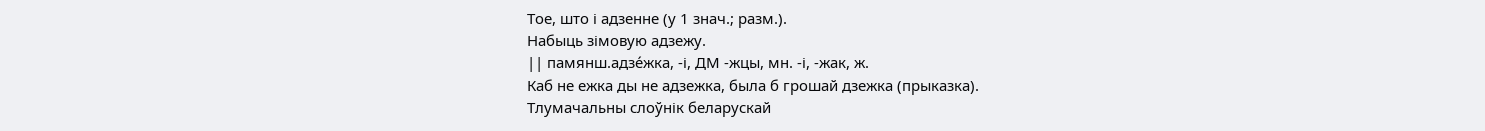Тое, што і адзенне (у 1 знач.; разм.).
Набыць зімовую адзежу.
|| памянш.адзе́жка, -і, ДМ -жцы, мн. -і, -жак, ж.
Каб не ежка ды не адзежка, была б грошай дзежка (прыказка).
Тлумачальны слоўнік беларускай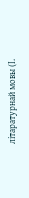літаратурнай мовы (І.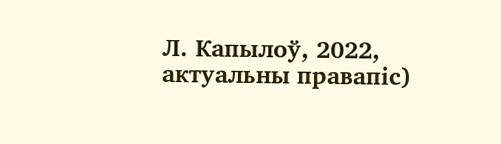Л. Капылоў, 2022, актуальны правапіс)